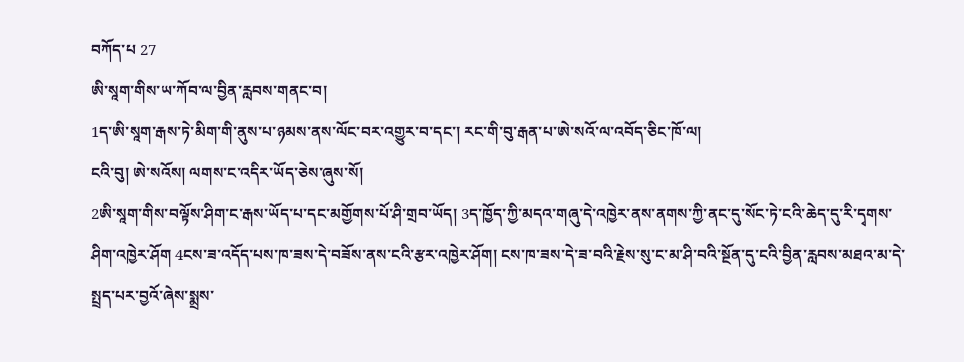བཀོད་པ 27
ཨི་སཱག་གིས་ཡ་ཀོབ་ལ་བྱིན་རླབས་གནང་བ།
1ད་ཨི་སཱག་རྒས་ཏེ་མིག་གི་ནུས་པ་ཉམས་ནས་ལོང་བར་འགྱུར་བ་དང་། རང་གི་བུ་རྒན་པ་ཨེ་སའོ་ལ་འབོད་ཅིང་ཁོ་ལ།
ངའི་བུ། ཨེ་སའོས། ལགས་ང་འདིར་ཡོད་ཅེས་ཞུས་སོ།
2ཨི་སཱག་གིས་བལྟོས་ཤིག་ང་རྒས་ཡོད་པ་དང་མགྱོགས་པོ་ཤི་གྲབ་ཡོད། 3ད་ཁྱོད་ཀྱི་མདའ་གཞུ་དེ་འཁྱེར་ནས་ནགས་ཀྱི་ནང་དུ་སོང་ཏེ་ངའི་ཆེད་དུ་རི་དྭགས་ཤིག་འཁྱེར་ཤོག 4ངས་ཟ་འདོད་པས་ཁ་ཟས་དེ་བཟོས་ནས་ངའི་རྩར་འཁྱེར་ཤོག། ངས་ཁ་ཟས་དེ་ཟ་བའི་རྗེས་སུ་ང་མ་ཤི་བའི་སྔོན་དུ་ངའི་བྱིན་རླབས་མཐའ་མ་དེ་སྤྲད་པར་བྱའོ་ཞེས་སྨྲས་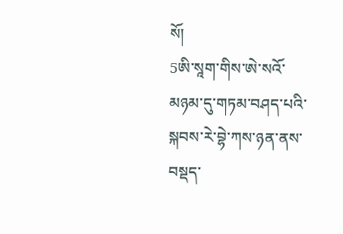སོ།
5ཨི་སཱག་གིས་ཨེ་སའོ་མཉམ་དུ་གཏམ་བཤད་པའི་སྐབས་རེ་བྷེ་ཀས་ཉན་ནས་བསྡད་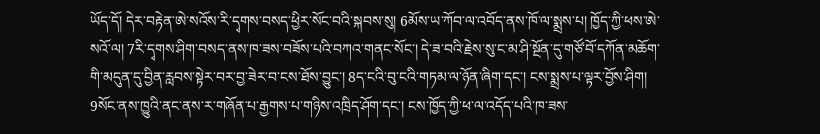ཡོད་དོ། དེར་བརྟེན་ཨེ་སའོས་རི་དྭགས་བསད་ཕྱིར་སོང་བའི་སྐབས་སུ། 6མོས་ཡ་ཀོབ་ལ་འབོད་ནས་ཁོ་ལ་སྨྲས་པ། ཁྱོད་ཀྱི་ཕས་ཨེ་སའོ་ལ། 7རི་དྭགས་ཤིག་བསད་ནས་ཁ་ཟས་བཟོས་པའི་བཀའ་གནང་སོང་། དེ་ཟ་བའི་རྗེས་སུ་ང་མ་ཤི་སྔོན་དུ་གཙོ་བོ་དཀོན་མཆོག་གི་མདུན་དུ་བྱིན་རླབས་སྟེར་བར་བྱ་ཟེར་བ་ངས་ཐོས་བྱུང་། 8ད་ངའི་བུ་ངའི་གཏམ་ལ་ཉོན་ཞིག་དང་། ངས་སྨྲས་པ་ལྟར་བྱོས་ཤིག། 9སོང་ནས་ཁྱུའི་ནང་ནས་ར་གཞོན་པ་རྒྱགས་པ་གཉིས་འཁྲིད་ཤོག་དང་། ངས་ཁྱོད་ཀྱི་ཕ་ལ་འདོད་པའི་ཁ་ཟས་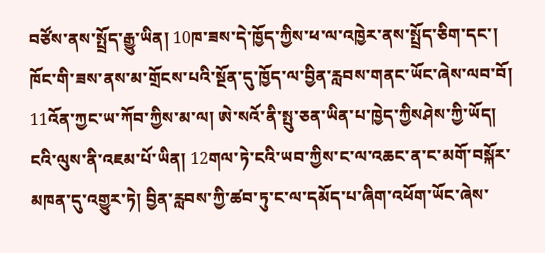བཙོས་ནས་སྤྲོད་རྒྱུ་ཡིན། 10ཁ་ཟས་དེ་ཁྱོད་ཀྱིས་ཕ་ལ་འཁྱེར་ནས་སྤྲོད་ཅིག་དང་། ཁོང་གི་ཟས་ནས་མ་གྲོངས་པའི་སྔོན་དུ་ཁྱོད་ལ་བྱིན་རླབས་གནང་ཡོང་ཞེས་ལབ་བོ།
11འོན་ཀྱང་ཡ་ཀོབ་ཀྱིས་མ་ལ། ཨེ་སའོ་ནི་སྤུ་ཅན་ཡིན་པ་ཁྱེད་ཀྱིསཤེས་ཀྱི་ཡོད། ངའི་ལུས་ནི་འཇམ་པོ་ཡིན། 12གལ་ཏེ་ངའི་ཡབ་ཀྱིས་ང་ལ་འཆང་ན་ང་མགོ་བསྐོར་མཁན་དུ་འགྱུར་ཏེ། བྱིན་རླབས་ཀྱི་ཚབ་ཏུ་ང་ལ་དམོད་པ་ཞིག་འཕོག་ཡོང་ཞེས་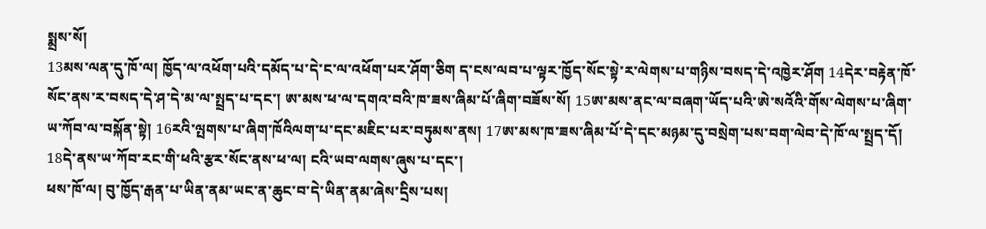སྨྲས་སོ།
13མས་ལན་དུ་ཁོ་ལ། ཁྱོད་ལ་འཕོག་པའི་དམོད་པ་དེ་ང་ལ་འཕོག་པར་ཤོག་ཅིག ད་ངས་ལབ་པ་ལྟར་ཁྱོད་སོང་སྟེ་ར་ལེགས་པ་གཉིས་བསད་དེ་འཁྱེར་ཤོག 14དེར་བརྟེན་ཁོ་སོང་ནས་ར་བསད་དེ་ཤ་དེ་མ་ལ་སྤྲད་པ་དང་། ཨ་མས་ཕ་ལ་དགའ་བའི་ཁ་ཟས་ཞིམ་པོ་ཞིག་བཟོས་སོ། 15ཨ་མས་ནང་ལ་བཞག་ཡོད་པའི་ཨེ་སའོའི་གོས་ལེགས་པ་ཞིག་ཡ་ཀོབ་ལ་བསྐོན་སྟེ། 16རའི་ལྤགས་པ་ཞིག་ཁོའིལག་པ་དང་མཇིང་པར་བཏུམས་ནས། 17ཨ་མས་ཁ་ཟས་ཞིམ་པོ་དེ་དང་མཉམ་དུ་བསྲེག་པས་བག་ལེབ་དེ་ཁོ་ལ་སྤྲད་དོ།
18དེ་ནས་ཡ་ཀོབ་རང་གི་ཕའི་རྩར་སོང་ནས་ཕ་ལ། ངའི་ཡབ་ལགས་ཞུས་པ་དང་།
ཕས་ཁོ་ལ། བུ་ཁྱོད་རྒན་པ་ཡིན་ནམ་ཡང་ན་ཆུང་བ་དེ་ཡིན་ནམ་ཞེས་དྲིས་པས།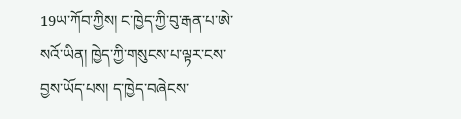19ཡ་ཀོབ་ཀྱིས། ང་ཁྱེད་ཀྱི་བུ་རྒན་པ་ཨེ་སའོ་ཡིན། ཁྱེད་ཀྱི་གསུངས་པ་ལྟར་ངས་བྱས་ཡོད་པས། ད་ཁྱེད་བཞེངས་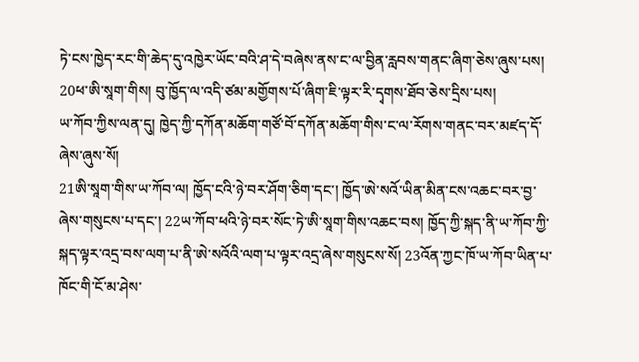ཏེ་ངས་ཁྱེད་རང་གི་ཆེད་དུ་འཁྱེར་ཡོང་བའི་ཤ་དེ་བཞེས་ནས་ང་ལ་བྱིན་རླབས་གནང་ཞིག་ཅེས་ཞུས་པས།
20ཕ་ཨི་སཱག་གིས། བུ་ཁྱོད་ལ་འདི་ཙམ་མགྱོགས་པོ་ཞིག་ཇི་ལྟར་རི་དྭགས་ཐོབ་ཅེས་དྲིས་པས།
ཡ་ཀོབ་ཀྱིས་ལན་དུ། ཁྱེད་ཀྱི་དཀོན་མཆོག་གཙོ་བོ་དཀོན་མཆོག་གིས་ང་ལ་རོགས་གནང་བར་མཛད་དོ་ཞེས་ཞུས་སོ།
21ཨི་སཱག་གིས་ཡ་ཀོབ་ལ། ཁྱོད་ངའི་ཉེ་བར་ཤོག་ཅིག་དང་། ཁྱོད་ཨེ་སའོ་ཡིན་མིན་ངས་འཆང་བར་བྱ་ཞེས་གསུངས་པ་དང་། 22ཡ་ཀོབ་ཕའི་ཉེ་བར་སོང་ཏེ་ཨི་སཱག་གིས་འཆང་བས། ཁྱོད་ཀྱི་སྐད་ནི་ཡ་ཀོབ་ཀྱི་སྐད་ལྟར་འདྲ་བས་ལག་པ་ནི་ཨེ་སའོའི་ལག་པ་ལྟར་འདྲ་ཞེས་གསུངས་སོ། 23འོན་ཀྱང་ཁོ་ཡ་ཀོབ་ཡིན་པ་ཁོང་གི་ངོ་མ་ཤེས་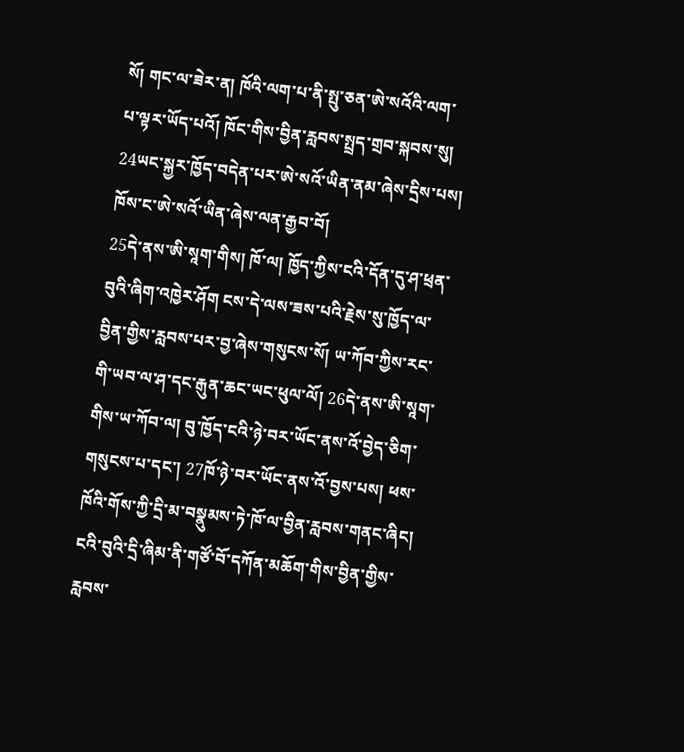སོ། གང་ལ་ཟེར་ན། ཁོའི་ལག་པ་ནི་སྤུ་ཅན་ཨེ་སའོའི་ལག་པ་ལྟར་ཡོད་པའོ། ཁོང་གིས་བྱིན་རླབས་སྤྲད་གྲབ་སྐབས་སུ། 24ཡང་སྐྱར་ཁྱོད་བདེན་པར་ཨེ་སའོ་ཡིན་ནམ་ཞེས་དྲིས་པས།
ཁོས་ང་ཨེ་སའོ་ཡིན་ཞེས་ལན་རྒྱབ་བོ།
25དེ་ནས་ཨི་སཱག་གིས། ཁོ་ལ། ཁྱོད་ཀྱིས་ངའི་དོན་དུ་ཤ་ཕྲན་བུའི་ཞིག་འཁྱེར་ཤོག ངས་དེ་ལས་ཟས་པའི་རྗེས་སུ་ཁྱོད་ལ་བྱིན་གྱིས་རླབས་པར་བྱ་ཞེས་གསུངས་སོ། ཡ་ཀོབ་ཀྱིས་རང་གི་ཡབ་ལ་ཤ་དང་རྒུན་ཆང་ཡང་ཕུལ་ལོ། 26དེ་ནས་ཨི་སཱག་གིས་ཡ་ཀོབ་ལ། བུ་ཁྱོད་ངའི་ཉེ་བར་ཡོང་ནས་འོ་བྱེད་ཅིག་གསུངས་པ་དང་། 27ཁོ་ཉེ་བར་ཡོང་ནས་འོ་བྱས་པས། ཕས་ཁོའི་གོས་ཀྱི་དྲི་མ་བསྣུམས་ཏེ་ཁོ་ལ་བྱིན་རླབས་གནང་ཞིང། ངའི་བུའི་དྲི་ཞིམ་ནི་གཙོ་བོ་དཀོན་མཆོག་གིས་བྱིན་གྱིས་རླབས་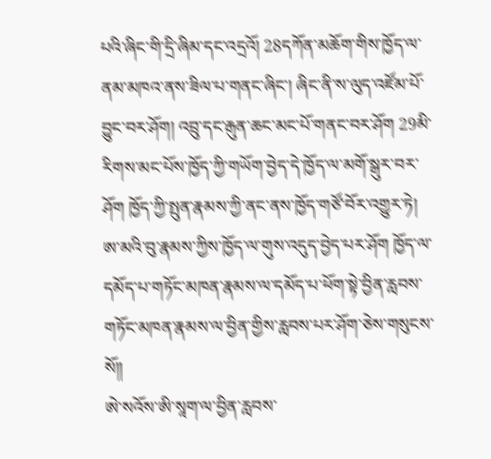པའི་ཞིང་གི་དྲི་ཞིམ་དང་འདྲའོ། 28དཀོན་མཆོག་གིས་ཁྱོད་ལ་ནམ་མཁའ་ནས་ཟིལ་པ་གནང་ཞིང་། ཞིང་ནི་ས་ལུད་འཛོམ་པོ་བྱུང་བར་ཤོག། འབྲུ་དང་རྒུན་ཆང་མང་པོ་གནང་བར་ཤོག 29མི་རིགས་མང་པོས་ཁྱོད་ཀྱི་གཡོག་བྱེད་དེ་ཁྱོད་ལ་མགོ་སྒུར་བར་ཤོག ཁྱོད་ཀྱི་སྤུན་རྣམས་ཀྱི་ནང་ནས་ཁྱོད་གཙོ་བོར་འགྱུར་ཏེ། ཨ་མའི་བུ་རྣམས་ཀྱིས་ཁྱོད་ལ་གུས་འདུད་བྱེད་པར་ཤོག ཁྱོད་ལ་དམོད་པ་གཏོང་མཁན་རྣམས་ལ་དམོད་པ་ཕོག་སྟེ་བྱིན་རླབས་གཏོང་མཁན་རྣམས་ལ་བྱིན་གྱིས་རླབས་པར་ཤོག་ཅེས་གསུངས་སོ༎
ཨེ་སའོས་ཨི་སཱག་ལ་བྱིན་རླབས་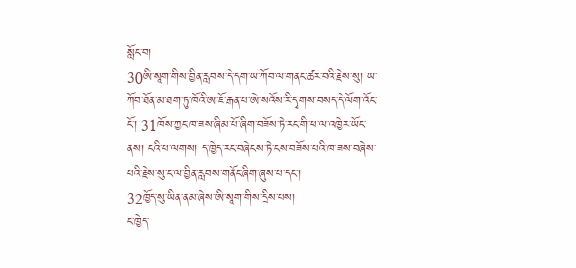སློང་བ།
30ཨི་སཱག་གིས་བྱིན་རླབས་དེ་དག་ཡ་ཀོབ་ལ་གནང་ཚར་བའི་རྗེས་སུ། ཡ་ཀོབ་ཐོན་མ་ཐག་ཏུ་ཁོའི་ཨ་ཇོ་རྒན་པ་ཨེ་སའོས་རི་དྭགས་བསད་དེ་ལོག་འོང་ངོ་། 31ཁོས་ཀྱང་ཁ་ཟས་ཞིམ་པོ་ཞིག་བཟོས་ཏེ་རང་གི་ཕ་ལ་འཁྱེར་ཡོང་ནས། ངའི་པ་ལགས། ད་ཁྱེད་རང་བཞེངས་ཏེ་ངས་བཟོས་པའི་ཁ་ཟས་བཞེས་པའི་རྗེས་སུ་ང་ལ་བྱིན་རླབས་གནོང་ཞིག་ཞུས་པ་དང་།
32ཁྱོད་སུ་ཡིན་ནམ་ཞེས་ཨི་སཱག་གིས་དྲིས་པས།
ང་ཁྱེད་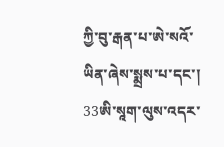ཀྱི་བུ་རྒན་པ་ཨེ་སའོ་ཡིན་ཞེས་སྨྲས་པ་དང་།
33ཨི་སཱག་ལུས་འདར་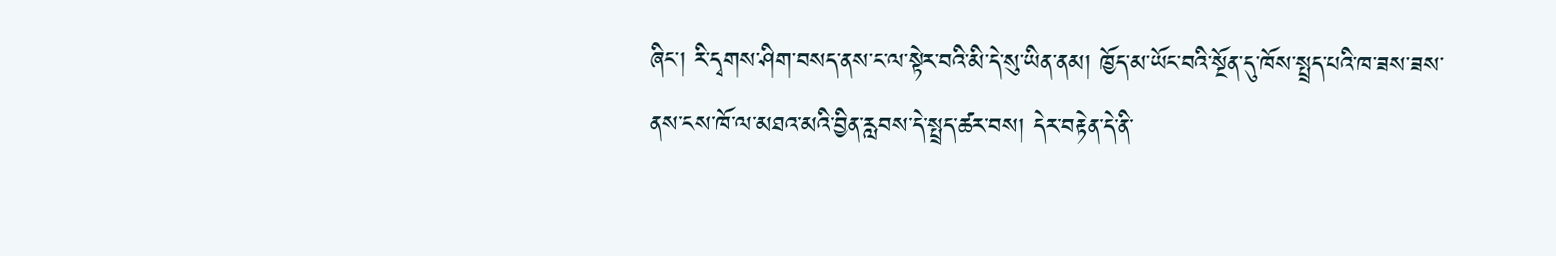ཞིང་། རི་དྭགས་ཤིག་བསད་ནས་ང་ལ་སྟེར་བའི་མི་དེ་སུ་ཡིན་ནམ། ཁྱོད་མ་ཡོང་བའི་སྔོན་དུ་ཁོས་སྤྲད་པའི་ཁ་ཟས་ཟས་ནས་ངས་ཁོ་ལ་མཐའ་མའི་བྱིན་རླབས་དེ་སྤྲད་ཚར་བས། དེར་བརྟེན་དེ་ནི་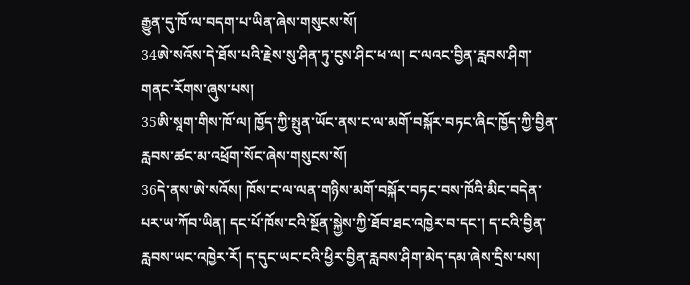རྒྱུན་དུ་ཁོ་ལ་བདག་པ་ཡིན་ཞེས་གསུངས་སོ།
34ཨེ་སའོས་དེ་ཐོས་པའི་རྗེས་སུ་ཤིན་ཏུ་ངུས་ཤིང་ཕ་ལ། ང་ལའང་བྱིན་རླབས་ཤིག་གནང་རོགས་ཞུས་པས།
35ཨི་སཱག་གིས་ཁོ་ལ། ཁྱོད་ཀྱི་སྤུན་ཡོང་ནས་ང་ལ་མགོ་བསྐོར་བཏང་ཞིང་ཁྱོད་ཀྱི་བྱིན་རླབས་ཚང་མ་འཕྲོག་སོང་ཞེས་གསུངས་སོ།
36དེ་ནས་ཨེ་སའོས། ཁོས་ང་ལ་ལན་གཉིས་མགོ་བསྐོར་བཏང་བས་ཁོའི་མིང་བདེན་པར་ཡ་ཀོབ་ཡིན། དང་པོ་ཁོས་ངའི་སྔོན་སྐྱེས་ཀྱི་ཐོབ་ཐང་འཁྱེར་བ་དང་། ད་ངའི་བྱིན་རླབས་ཡང་འཁྱེར་རོ། ད་དུང་ཡང་ངའི་ཕྱིར་བྱིན་རླབས་ཤིག་མེད་དམ་ཞེས་དྲིས་པས།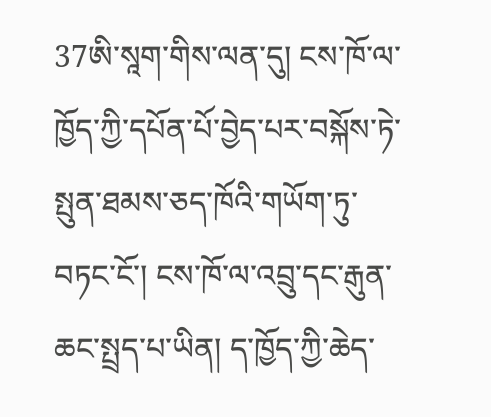37ཨི་སཱག་གིས་ལན་དུ། ངས་ཁོ་ལ་ཁྱོད་ཀྱི་དཔོན་པོ་བྱེད་པར་བསྐོས་ཏེ་སྤུན་ཐམས་ཅད་ཁོའི་གཡོག་ཏུ་བཏང་ངོ་། ངས་ཁོ་ལ་འབྲུ་དང་རྒུན་ཆང་སྤྲད་པ་ཡིན། ད་ཁྱོད་ཀྱི་ཆེད་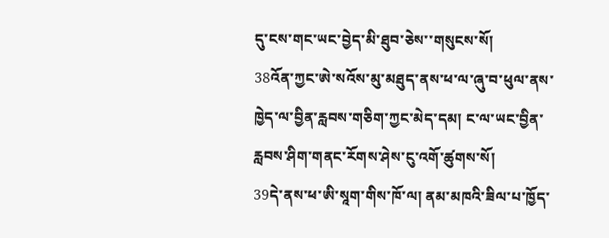དུ་ངས་གང་ཡང་བྱེད་མི་ཐུབ་ཅེས་་གསུངས་སོ།
38འོན་ཀྱང་ཨེ་སའོས་མུ་མཐུད་ནས་ཕ་ལ་ཞུ་བ་ཕུལ་ནས་ཁྱེད་ལ་བྱིན་རླབས་གཅིག་ཀྱང་མེད་དམ། ང་ལ་ཡང་བྱིན་རླབས་ཤིག་གནང་རོགས་ཤེས་ངུ་འགོ་ཚུགས་སོ།
39དེ་ནས་ཕ་ཨི་སཱག་གིས་ཁོ་ལ། ནམ་མཁའི་ཟིལ་པ་ཁྱོད་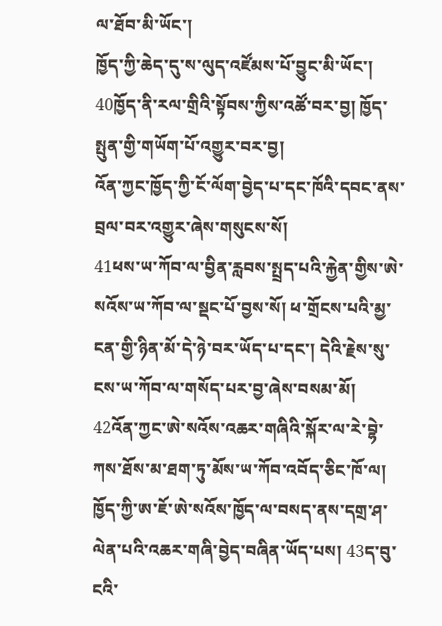ལ་ཐོབ་མི་ཡོང་།
ཁྱོད་ཀྱི་ཆེད་དུ་ས་ལུད་འཛོམས་པོ་བྱུང་མི་ཡོང་།
40ཁྱོད་ནི་རལ་གྲིའི་སྟོབས་ཀྱིས་འཚོ་བར་བྱ། ཁྱོད་སྤུན་གྱི་གཡོག་པོ་འགྱུར་བར་བྱ།
འོན་ཀྱང་ཁྱོད་ཀྱི་ངོ་ལོག་བྱེད་པ་དང་ཁོའི་དབང་ནས་བྲལ་བར་འགྱུར་ཞེས་གསུངས་སོ།
41ཕས་ཡ་ཀོབ་ལ་བྱིན་རླབས་སྤྲད་པའི་རྐྱེན་གྱིས་ཨེ་སའོས་ཡ་ཀོབ་ལ་སྡང་པོ་བྱས་སོ། ཕ་གྲོངས་པའི་མྱ་ངན་གྱི་ཉིན་མོ་དེ་ཉེ་བར་ཡོད་པ་དང་། དེའི་རྗེས་སུ་ངས་ཡ་ཀོབ་ལ་གསོད་པར་བྱ་ཞེས་བསམ་མོ།
42འོན་ཀྱང་ཨེ་སའོས་འཆར་གཞིའི་སྐོར་ལ་རེ་བྷེ་ཀས་ཐོས་མ་ཐག་ཏུ་མོས་ཡ་ཀོབ་འབོད་ཅིང་ཁོ་ལ། ཁྱོད་ཀྱི་ཨ་ཇོ་ཨེ་སའོས་ཁྱོད་ལ་བསད་ནས་དགྲ་ཤ་ལེན་པའི་འཆར་གཞི་བྱེད་བཞིན་ཡོད་པས། 43ད་བུ་ངའི་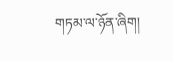གཏམ་ལ་ཉོན་ཞིག།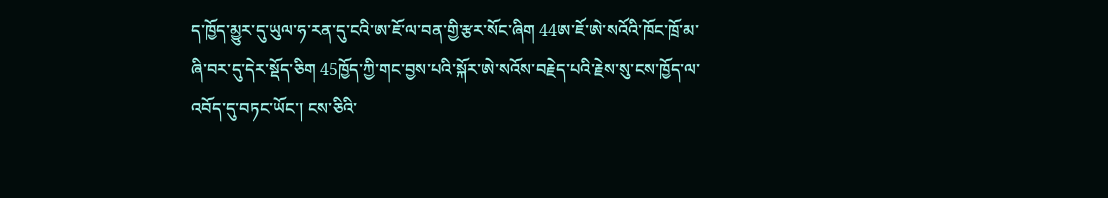ད་ཁྱོད་མྱུར་དུ་ཡུལ་ཧ་རན་དུ་ངའི་ཨ་ཇོ་ལ་བན་གྱི་རྩར་སོང་ཞིག 44ཨ་ཇོ་ཨེ་སའོའི་ཁོང་ཁྲོ་མ་ཞི་བར་དུ་དེར་སྡོད་ཅིག 45ཁྱོད་ཀྱི་གང་བྱས་པའི་སྐོར་ཨེ་སའོས་བརྗེད་པའི་རྗེས་སུ་ངས་ཁྱོད་ལ་འབོད་དུ་བཏང་ཡོང་། ངས་ཅིའི་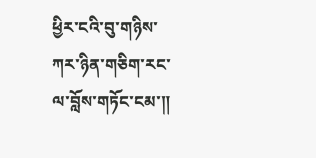ཕྱིར་ངའི་བུ་གཉིས་ཀར་ཉིན་གཅིག་རང་ལ་བློས་གཏོང་ངམ་༎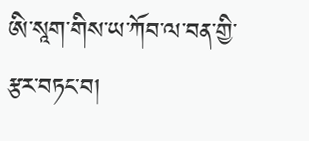ཨི་སཱག་གིས་ཡ་ཀོབ་ལ་བན་གྱི་རྩར་བཏང་བ།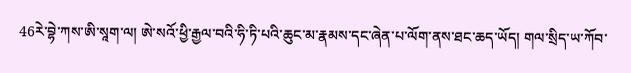46རེ་བྷེ་ཀས་ཨི་སཱག་ལ། ཨེ་སའོ་ཕྱི་རྒྱལ་བའི་ཧི་ཏི་པའི་ཆུང་མ་རྣམས་དང་ཞེན་པ་ལོག་ནས་ཐང་ཆད་ཡོད། གལ་སྲིད་ཡ་ཀོབ་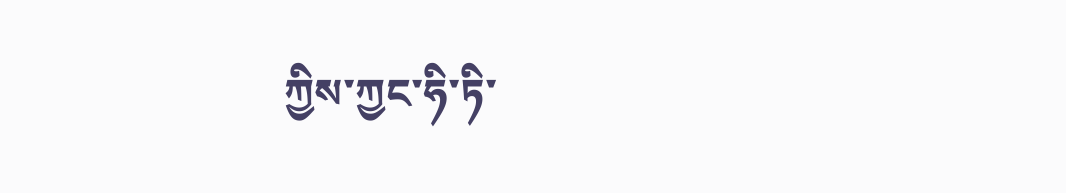ཀྱིས་ཀྱང་ཧི་ཏི་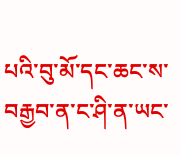པའི་བུ་མོ་དང་ཆང་ས་བརྒྱབ་ན་ང་ཤི་ན་ཡང་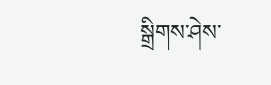སྒྲིགས་ཤེས་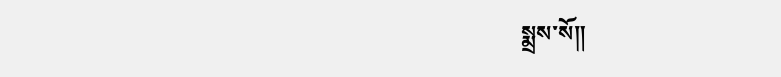སྨྲས་སོ༎